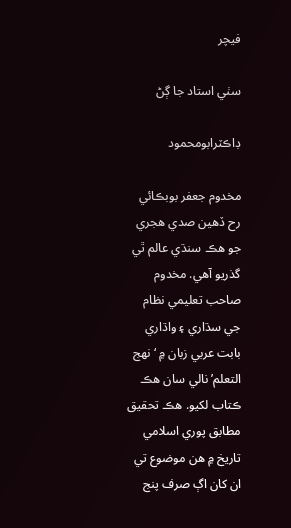فيچر

سٺي استاد جا ڳڻ

ڊاڪٽرابومحمود

مخدوم جعفر بوبڪائي رح ڏهين صدي هجري جو ھڪ سنڌي عالم ٿي گذريو آهي. مخدوم صاحب تعليمي نظام جي سڌاري ۽ واڌاري بابت عربي زبان ۾ ‘نهج التعلم’ نالي سان هڪ ڪتاب لکيو. ھڪ تحقيق مطابق پوري اسلامي تاريخ ۾ هن موضوع تي ان کان اڳ صرف پنج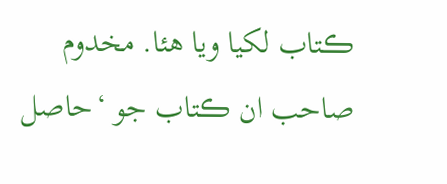ڪتاب لکيا ويا هئا. مخدوم صاحب ان ڪتاب جو ‘حاصل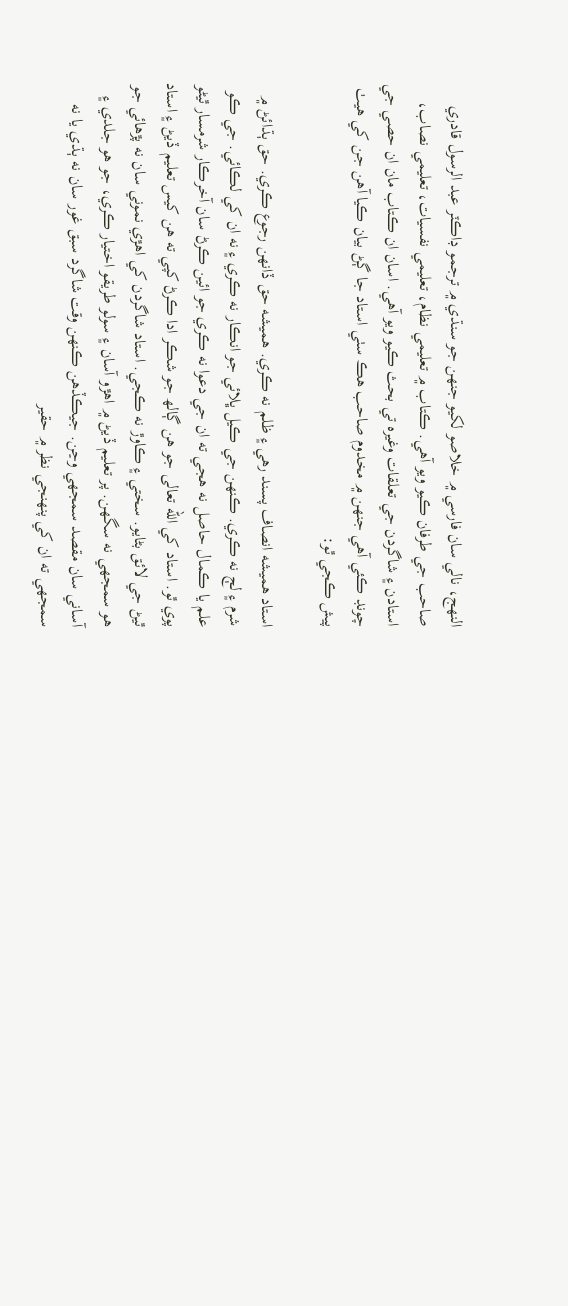النهج، نالي سان فارسي ۾ خلاصو لکيو جنهن جو سنڌي ۾ ترجمو ڊاڪٽر عبد الرسول قادري صاحب جي طرفان ڪيو ويو آهي. ڪتاب ۾ تعليمي نظام، تعليمي نفسيات، تعليمي نصاب، استادن ۽ شاگردن جي تعلقات وغيره تي بحث ڪيو ويو آهي. اسان ان ڪتاب مان ان حصي جي چونڊ ڪئي آهي جنهن ۾ مخدوم صاحب ھڪ سٺي استاد جا ڳڻ بيان ڪيا آهن جن کي هيٺ پيش ڪجي ٿو:

استاد هميشه انصاف پسند رهي ۽ ظلم نه ڪري. هميشه حق ڏانهن رجوع ڪري. حق ٻڌائڻ ۾ شرم ۽ لڄ نه ڪري. ڪنهن جي ڪيل ڀلائي جو انڪار نه ڪري ۽ نه ان کي لڪائي. جي ڪو علم يا ڪمال حاصل نه هجي ته ان جي دعوا نه ڪري جو ائين ڪرڻ سان آخرڪار شرمسار ٿيڻو پوي ٿو. استاد کي الله تعالى جو ھن ڳالھ جو شڪر ادا ڪرڻ کپي ته ھن کيس تعليم ڏيڻ ۽ استاد ٿيڻ جي لائق بڻايو. سختي ۽ ڪاوڙ نه ڪجي. استاد شاگردن کي اهڙي نموني سان نه پڙهائي جو ھو سمجھي نه سگهن. پر تعليم ڏيڻ ۾ اهڙو آسان ۽ سولو طريقو اختيار ڪري، جو ھو جلدي ۽ آساني سان مقصد سمجھي وڃن. جيڪڏهن ڪنهن وقت شاگرد سبق غور سان نه ٻڌي يا نه سمجھي ته ان کي پنهنجي نظر ۾ حقير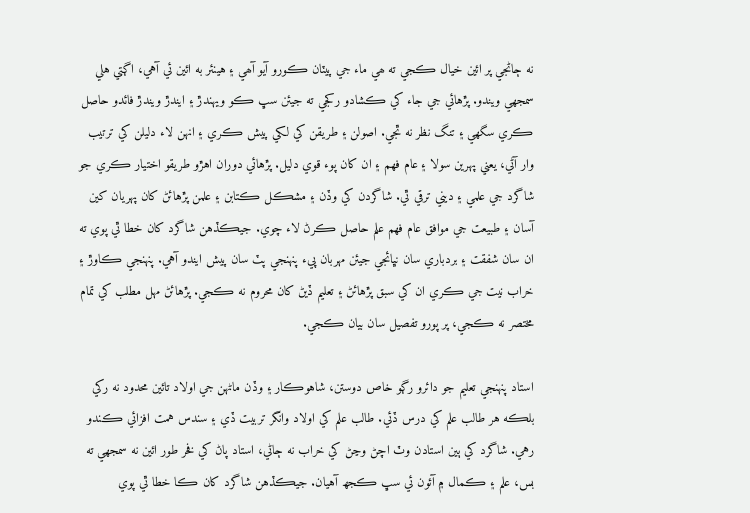نه ڄاڻجي پر ائين خيال ڪجي ته ھي ماء جي پيٽان ڪورو آيو آھي ۽ هينئر به ائين ئي آهي، اڳتي هلي سمجھي ويندو. پڙهائي جي جاء کي ڪشادو رکجي ته جيئن سڀ ڪو ويهندڙ ۽ ايندڙ ويندڙ فائدو حاصل ڪري سگهي ۽ تنگ نظر نه ٿجي. اصولن ۽ طريقن کي لکي پيش ڪري ۽ انهن لاء دليلن کي ترتيب وار آڻي، يعني پهرين سولا ۽ عام فهم ۽ ان کان پوء قوي دليل. پڙهائي دوران اهڙو طريقو اختيار ڪري جو شاگرد جي علمي ۽ ديني ترقي ٿي. شاگردن کي وڏن ۽ مشڪل ڪتابن ۽ علمن پڙهائڻ کان پهريان کين آسان ۽ طبيعت جي موافق عام فهم علم حاصل ڪرڻ لاء چوي. جيڪڏهن شاگرد کان خطا ٿي پوي ته ان سان شفقت ۽ بردباري سان نڀائجي جيئن مهربان پيء پنهنجي پٽ سان پيش ايندو آهي. پنهنجي ڪاوڙ ۽ خراب نيت جي ڪري ان کي سبق پڙهائڻ ۽ تعليم ڏيڻ کان محروم نه ڪجي. پڙهائڻ مهل مطلب کي تمام مختصر نه ڪجي، پر پورو تفصيل سان بيان ڪجي.

استاد پنهنجي تعليم جو دائرو رڳو خاص دوستن، شاهوڪار ۽ وڏن ماڻهن جي اولاد تائين محدود نه رکي بلڪه هر طالب علم کي درس ڏئي. طالب علم کي اولاد وانگر تربيت ڏي ۽ سندس همت افزائي ڪندو رهي. شاگرد کي ٻين استادن وٽ اچڻ وڃڻ کي خراب نه ڄاڻي، استاد پاڻ کي فخر طور ائين نه سمجھي ته بس، علم ۽ ڪمال ۾ آئون ئي سڀ ڪجھ آهيان. جيڪڏهن شاگرد کان ڪا خطا ٿي پوي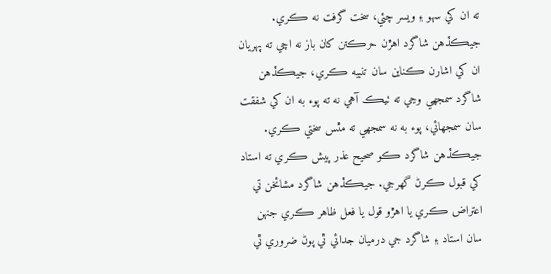ته ان کي سهو ۽ ويسر چئي، سخت گرفت نه ڪري. جيڪڏهن شاگرد اهڙن حرڪتن کان باز نه اچي ته پهريان ان کي اشارن ڪناين سان تنبيه ڪري، جيڪڏهن شاگرد سمجهي وڃي ته ٺيڪ آهي نه ته پوء به ان کي شفقت سان سمجهائي، پوء به نه سمجھي ته مٿس سختي ڪري. جيڪڏهن شاگرد ڪو صحيح عذر پيش ڪري ته استاد کي قبول ڪرڻ گهرجي. جيڪڏهن شاگرد مشائخن تي اعتراض ڪري يا اهڙو قول يا فعل ظاهر ڪري جنهن سان استاد ۽ شاگرد جي درميان جدائي ٿي پوڻ ضروري ٿي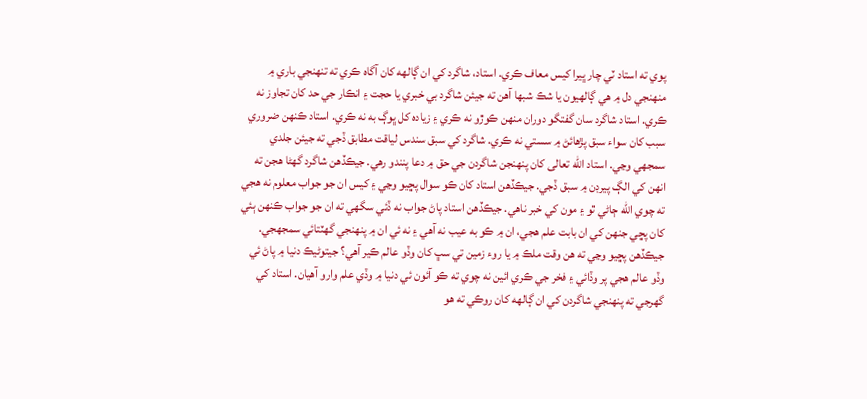پوي ته استاد ٽي چار ڀيرا کيس معاف ڪري. استاد، شاگرد کي ان ڳالهه کان آگاه ڪري ته تنھنجي باري ۾ منهنجي دل ۾ ھي ڳالهيون يا شڪ شبها آهن ته جيئن شاگرد بي خبري يا حجت ۽ انڪار جي حد کان تجاوز نه ڪري. استاد شاگرد سان گفتگو دوران منهن ڪوڙو نه ڪري ۽ زياده کل ڀوڳ به نه ڪري. استاد ڪنهن ضروري سبب کان سواء سبق پڙهائڻ ۾ سستي نه ڪري. شاگرد کي سبق سندس لياقت مطابق ڏجي ته جيئن جلدي سمجھي وڃي. استاد الله تعالى کان پنھنجن شاگردن جي حق ۾ دعا پنندو رهي. جيڪڏهن شاگرد گهڻا هجن ته انهن کي الڳ پيرڊن ۾ سبق ڏجي. جيڪڏهن استاد کان ڪو سوال پڇيو وڃي ۽ کيس ان جو جواب معلوم نه هجي ته چوي الله ڄاڻي ٿو ۽ مون کي خبر ناهي. جيڪڏهن استاد پاڻ جواب نه ڏئي سگهي ته ان جو جواب ڪنهن ٻئي کان پڇي جنهن کي ان بابت علم هجي، ان ۾ ڪو به عيب نه آهي ۽ نه ئي ان ۾ پنهنجي گهٽتائي سمجھجي. جيڪڏهن پڇيو وڃي ته ھن وقت ملڪ ۾ يا روء زمين تي سڀ کان وڏو عالم ڪير آهي؟ جيتوڻيڪ دنيا ۾ پاڻ ئي وڏو عالم هجي پر وڏائي ۽ فخر جي ڪري ائين نه چوي ته ڪو آئون ئي دنيا ۾ وڏي علم وارو آهيان. استاد کي گهرجي ته پنهنجي شاگردن کي ان ڳالهه کان روڪي ته ھو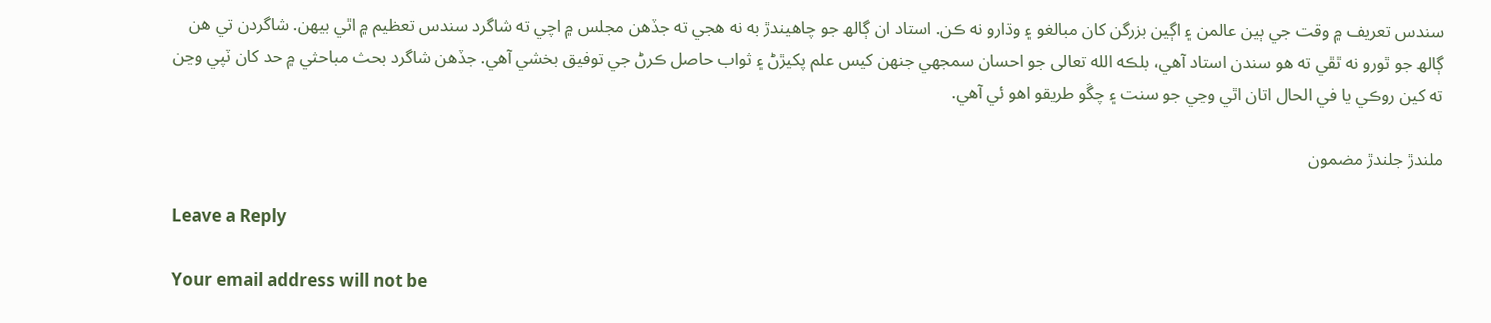سندس تعريف ۾ وقت جي ٻين عالمن ۽ اڳين بزرگن کان مبالغو ۽ وڌارو نه ڪن. استاد ان ڳالھ جو چاهيندڙ به نه هجي ته جڏهن مجلس ۾ اچي ته شاگرد سندس تعظيم ۾ اٿي بيهن. شاگردن تي ھن ڳالھ جو ٿورو نه ٿڦي ته ھو سندن استاد آهي، بلڪه الله تعالى جو احسان سمجھي جنهن کيس علم پکيڙڻ ۽ ثواب حاصل ڪرڻ جي توفيق بخشي آهي. جڏهن شاگرد بحث مباحثي ۾ حد کان ٽپي وڃن ته کين روڪي يا في الحال اتان اٿي وڃي جو سنت ۽ چڱو طريقو اهو ئي آهي.

ملندڙ جلندڙ مضمون

Leave a Reply

Your email address will not be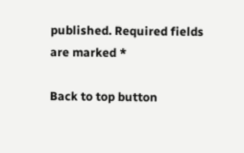published. Required fields are marked *

Back to top button